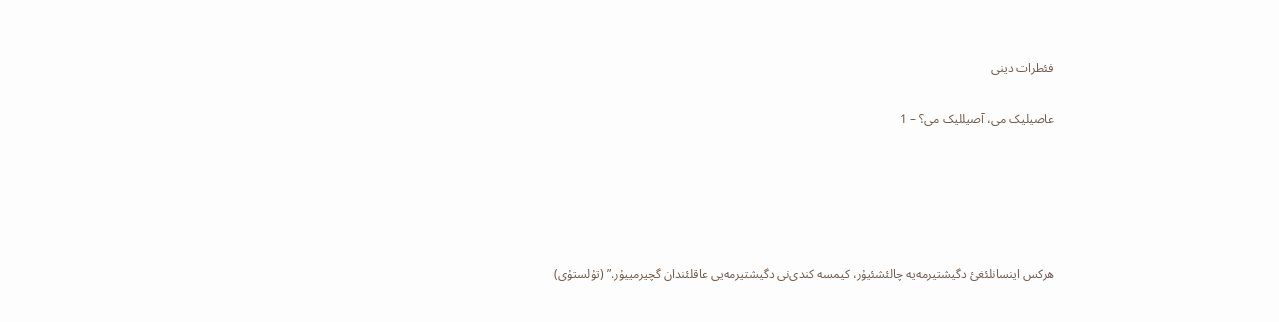فئطرات دینی

عاصیلیک می، آصیللیک می؟ – 1





هرکس اینسانلئغئ دگیشتیرمەیە چالئشئیۇر، کیمسە کندی‌نی دگیشتیرمەیی عاقلئندان گچیرمییۇر.” (تۇلستۇی)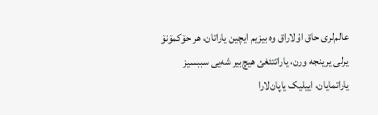عالم‌لری حاق اۇلاراق وە بیزیم ایچین یاراتان، هر حۆکمۆنۆ یرلی یرینجە ورن، یاراتتئغئ هیچ‌بیر شەیی سببسیز یاراتمایان، اییلیک یاپان‌لارا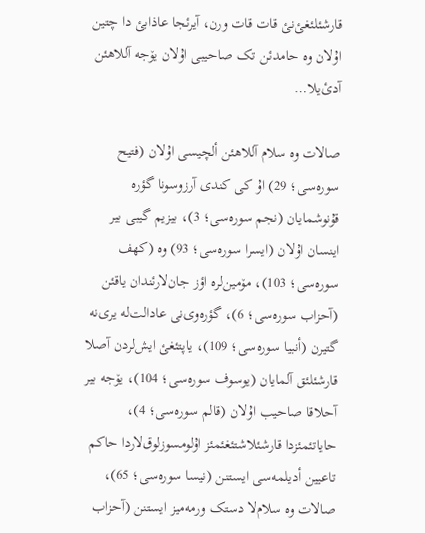قارشئلئغئ‌نئ قات قات ورن، آیرئجا عاذابئ دا چتین اۇلان وە حامدئن تک صاحیبی اۇلان یۆجە آللاهئن آدئ‌یلا…

صالات وە سلام آللاهئن ألچیسی اۇلان (فتیح سورەسی؛ 29) اۇ کی کندی آرزوسونا گؤرە قۇنوشمایان (نجم سورەسی؛ 3)، بیزیم گیبی بیر اینسان اۇلان (ایسرا سورەسی؛ 93) وە (کهف سورەسی؛ 103)، مۆمین‌لرە اؤز جان‌لارئندان یاقئن (آحزاب سورەسی؛ 6)، گؤرەوی‌نی عادالت‌لە یری‌نە گتیرن (أنبیا سورەسی؛ 109)، یاپتئغئ ایش‌لردن آصلا قارشئلئق آلمایان (یوسوف سورەسی؛ 104)، یۆجە بیر آحلاقا صاحیب اۇلان (قالم سورەسی؛ 4)، حایاتئمئزدا قارشئلاشتئغئمئز اۇلومسوزلوق‌لاردا حاکم تاعیین أدیلمەسی ایستنن (نیسا سورەسی؛ 65)، صالات وە سلام‌لا دستک ورمەمیز ایستنن (آحزاب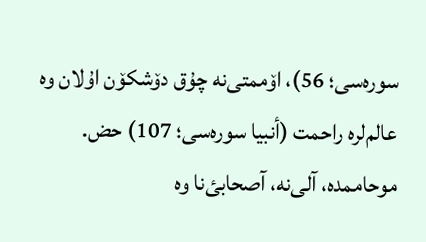سورەسی؛ 56)، اۆممتی‌نە چۇق دۆشکۆن اۇلان وە عالم‌لرە راحمت (أنبیا سورەسی؛ 107) حض. موحاممدە، آلی‌نە، آصحابئ‌نا وە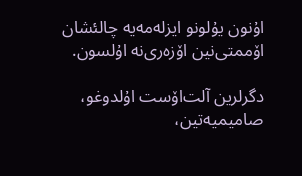اۇنون یۇلونو ایزلەمەیە چالئشان اۆممتی‌نین اۆزەری‌نە اۇلسون.

دگرلرین آلت‌اۆست اۇلدوغو، صامیمیەتین،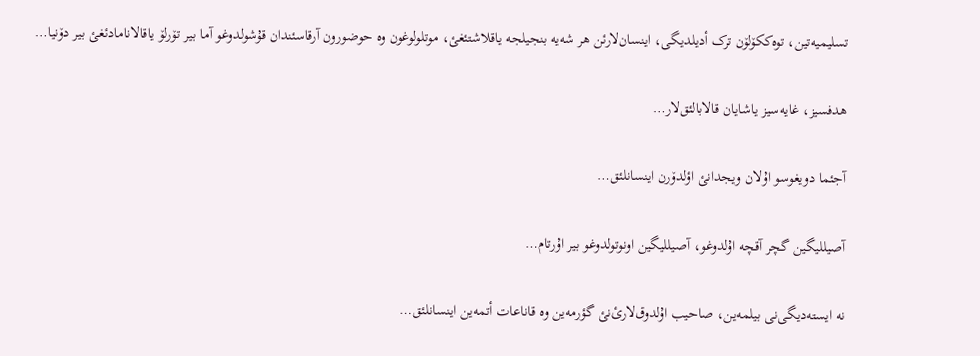تسلیمیەتین، توەککۆلۆن ترک أدیلدیگی، اینسان‌لارئن هر شەیە بنجیلجە یاقلاشتئغئ، موتلولوغون وە حوضورون آرقاسئندان قۇشولدوغو آما بیر تۆرلۆ یاقالانامادئغئ بیر دۆنیا…

هدفسیز، غایەسیز یاشایان قالابالئق‌لار…

آجئما دویغوسو اۇلان ویجدانئ اؤلدۆرن اینسانلئق…

آصیللیگین گچر آقچە اۇلدوغو، آصیللیگین اونوتولدوغو بیر اۇرتام…

نە ایستەدیگی‌نی بیلمەین، صاحیب اۇلدوق‌لارئ‌نئ گؤرمەین وە قاناعات أتمەین اینسانلئق…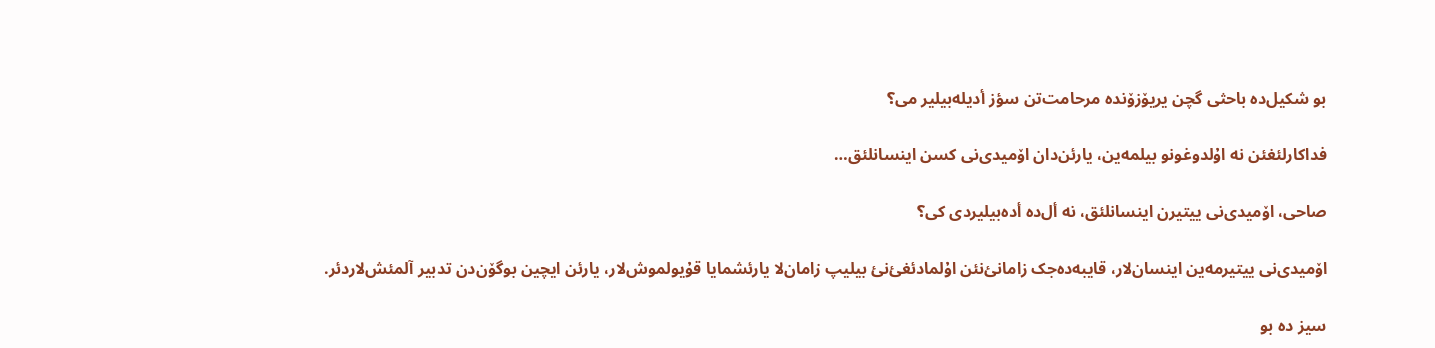بو شکیل‌دە باحثی گچن یریۆزۆندە مرحامت‌تن سؤز أدیلەبیلیر می؟

فداکارلئغئن نە اۇلدوغونو بیلمەین، یارئن‌دان اۆمیدی‌نی کسن اینسانلئق…

صاحی، اۆمیدی‌نی ییتیرن اینسانلئق، نە أل‌دە أدەبیلیردی کی؟

اۆمیدی‌نی ییتیرمەین اینسان‌لار، قایبەدەجک زامانئ‌نئن اۇلمادئغئ‌نئ بیلیپ زامان‌لا یارئشمایا قۇیولموش‌لار، یارئن ایچین بوگۆن‌دن تدبیر آلمئش‌لاردئر.

سیز دە بو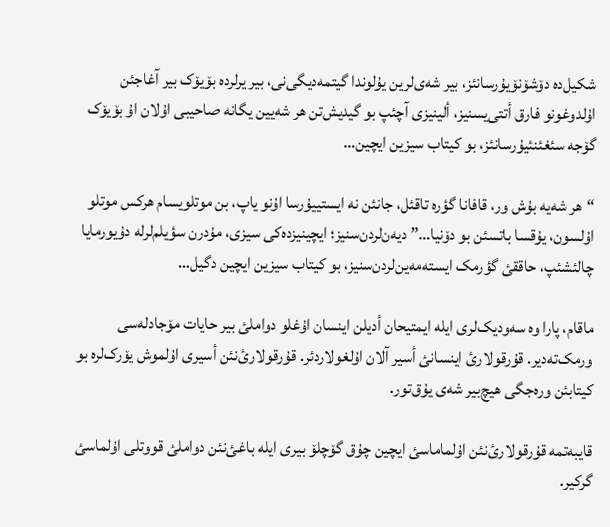شکیل‌دە دۆشۆنۆیۇرسانئز، بیر شەی‌لرین یۇلوندا گیتمەدیگی‌نی، بیر یرلردە بۆیۆک بیر آغاجئن اۇلدوغونو فارق أتتی‌یسنیز، ألینیزی آچئپ بو گیدیش‌تن هر شەیین یگانە صاحیبی اۇلان اۇ بۆیۆک گۆجە سئغئنئیۇرسانئز، بو کیتاب سیزین ایچین…

“هر شەیە بۇش ور، قافانا گؤرە تاقئل، جانئن نە ایستییۇرسا اۇنو یاپ، بن موتلویسام هرکس موتلو اۇلسون، یۇقسا باتسئن بو دۆنیا…” دیەن‌لردن‌سنیز؛ ایچینیزدەکی سیزی، مۇدرن سؤیلم‌لرلە دۇیورمایا چالئشئپ، حاققئ گؤرمک ایستەمەین‌لردن‌سنیز، بو کیتاب سیزین ایچین دگیل…

ماقام، پارا وە سەودیک‌لری ایلە ایمتیحان أدیلن اینسان اۇغلو دواملئ بیر حایات مۆجادلەسی ورمک‌تەدیر. قۇرقولارئ اینسانئ أسیر آلان اۇلغولاردئر. قۇرقولارئ‌نئن أسیری اۇلموش یۆرک‌لرە بو کیتابئن ورەجگی هیچ‌بیر شەی یۇق‌تور.

قایبەتمە قۇرقولارئ‌نئن اۇلماماسئ ایچین چۇق گۆچلۆ بیری ایلە باغئ‌نئن دواملئ قووتلی اۇلماسئ گرکیر.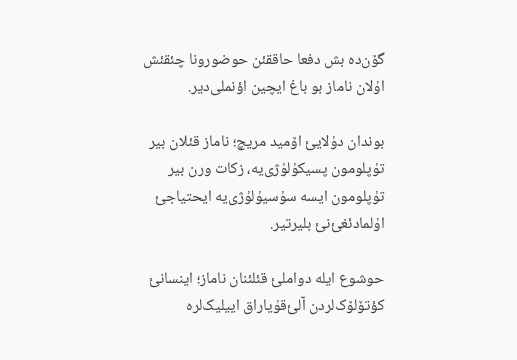گۆن‌دە بش دفعا حاققئن حوضورونا چئقئش اۇلان ناماز بو باغ ایچین اؤنملی‌دیر.

بوندان دۇلایئ اۆمید مریچ؛ ناماز قئلان بیر تۇپلومون پسیکۇلۇژی‌یە، زکات ورن بیر تۇپلومون ایسە سۇسیۇلۇژی‌یە ایحتیاجئ اۇلمادئغئ‌نئ بلیرتیر.

حوشوع ایلە دواملئ قئلئنان ناماز؛ اینسانئ کؤتۆلۆک‌لردن آلئ‌قۇیاراق اییلیک‌لرە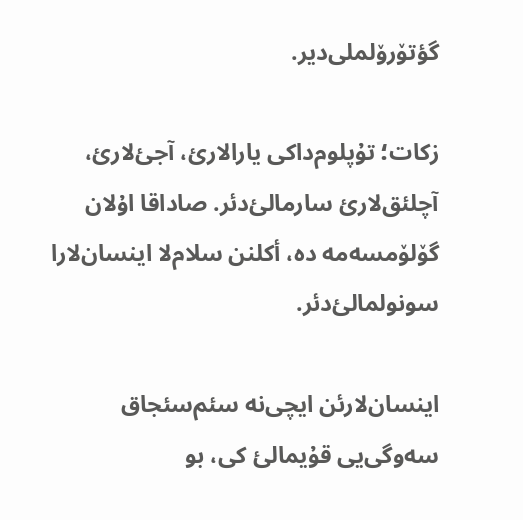گؤتۆرۆلملی‌دیر.

زکات؛ تۇپلوم‌داکی یارالارئ، آجئ‌لارئ، آچلئق‌لارئ سارمالئ‌دئر. صاداقا اۇلان گۆلۆمسەمە دە، أکلنن سلام‌لا اینسان‌لارا سونولمالئ‌دئر.

اینسان‌لارئن ایچی‌نە سئم‌سئجاق سەوگی‌یی قۇیمالئ کی، بو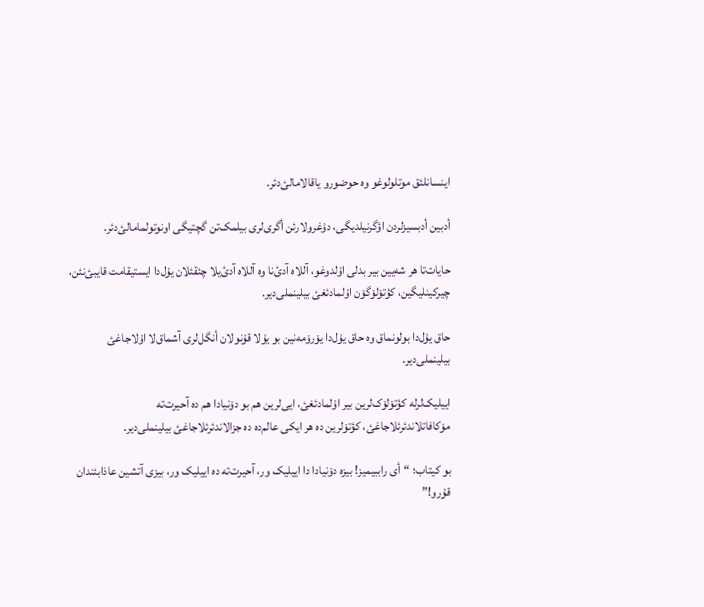اینسانلئق موتلولوغو وە حوضورو یاقالامالئ‌دئر.

أدبین أدبسیزلردن اؤگرنیلدیگی، دۇغرولارئن أگری‌لری بیلمک‌تن گچتیگی اونوتولمامالئ‌دئر.

حایات‌تا هر شەیین بیر بدلی اۇلدوغو، آللاە آدئ‌نا وە آللاە آدئ‌یلا چئقئلان یۇل‌دا ایستیقامت قایبئ‌نئن، چیرکینلیگین، کؤتۆلۆگۆن اۇلمادئغئ بیلینملی‌دیر.

حاق یۇل‌دا بولونماق وە حاق یۇل‌دا یۆرۆمەنین بو یۇلا قۇنولان أنگل‌لری آشماق‌لا اۇلاجاغئ بیلینملی‌دیر.

اییلیک‌لرلە کؤتۆلۆک‌لرین بیر اۇلمادئغئ، ایی‌لرین هم بو دۆنیادا هم دە آحیرت‌تە مۆکافاتلاندئرئلاجاغئ، کؤتۆلرین دە هر ایکی عالم‌دە دە جزالاندئرئلاجاغئ بیلینملی‌دیر.

بو کیتاب؛ “أی راببیمیز! بیزە دۆنیادا دا اییلیک ور، آحیرت‌تە دە اییلیک ور، بیزی آتشین عاذابئندان قۇرو!”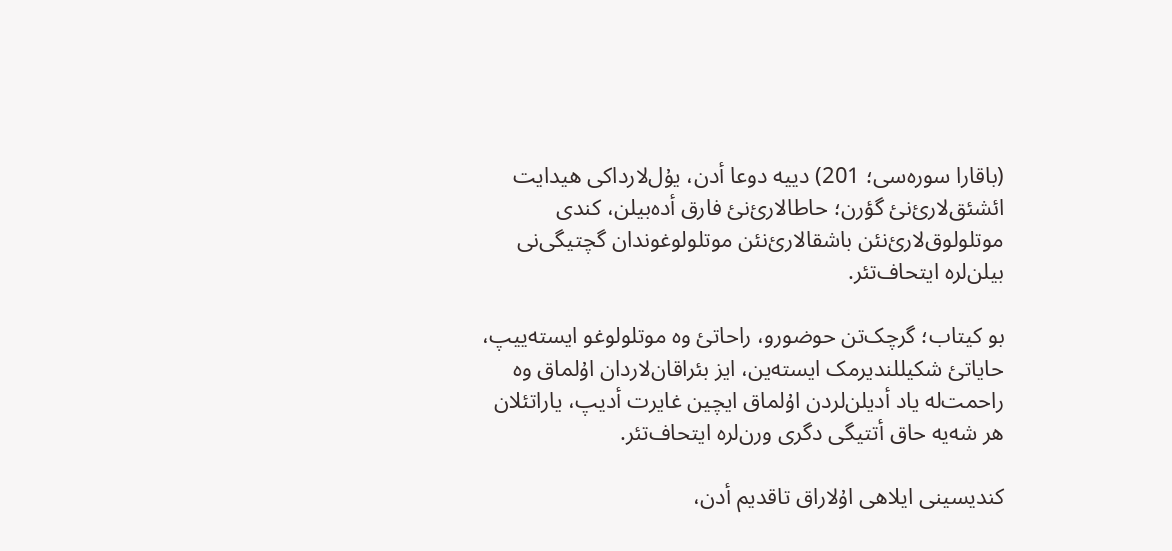(باقارا سورەسی؛ 201) دییە دوعا أدن، یۇل‌لارداکی هیدایت ائشئق‌لارئ‌نئ گؤرن؛ حاطالارئ‌نئ فارق أدەبیلن، کندی موتلولوق‌لارئ‌نئن باشقالارئ‌نئن موتلولوغوندان گچتیگی‌نی بیلن‌لرە ایتحاف‌تئر.

بو کیتاب؛ گرچک‌تن حوضورو، راحاتئ وە موتلولوغو ایستەییپ، حایاتئ شکیللندیرمک ایستەین، ایز بئراقان‌لاردان اۇلماق وە راحمت‌لە یاد أدیلن‌لردن اۇلماق ایچین غایرت أدیپ، یاراتئلان هر شەیە حاق أتتیگی دگری ورن‌لرە ایتحاف‌تئر.

کندیسینی ایلاهی اۇلاراق تاقدیم أدن،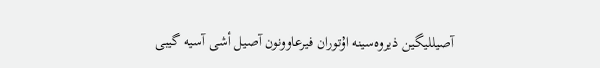آصیللیگین ذیروەسینە اۇتوران فیرعاوونون آصیل أشی آسیە گیبی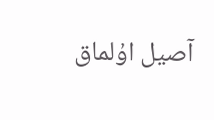آصیل اۇلماق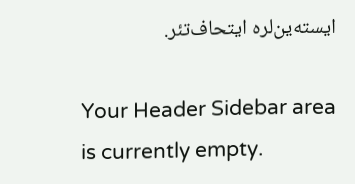ایستەین‌لرە ایتحاف‌تئر.

Your Header Sidebar area is currently empty.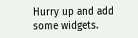Hurry up and add some widgets.